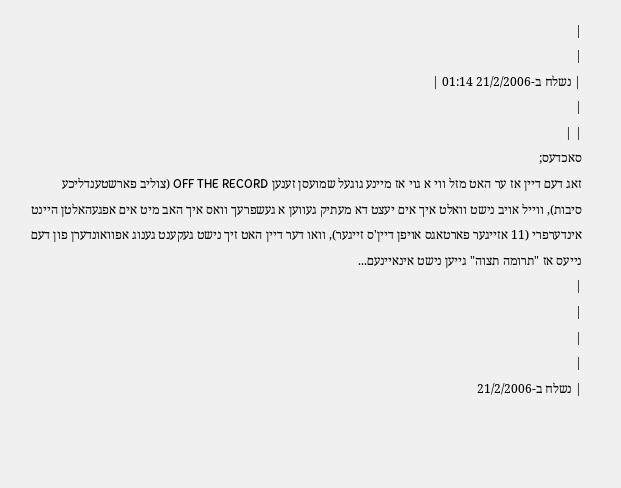|
|
| נשלח ב-21/2/2006 01:14 |
|
| |
סאכדעס;
זאג דעם דיין אז ער האט מזל ווי א גוי אז מיינע גוגעל שמועסן זענען OFF THE RECORD (צוליב פארשטענדליכע סיבות), ווייל אויב נישט וואלט איך אים יעצט דא מעתיק געווען א געשפרעך וואס איך האב מיט אים אפגעהאלטן היינט אינדערפרי (11 אזייגער פארטאגס אויפן דיין'ס זייגער), וואו דער דיין האט זיך נישט געקענט גענוג אפוואונדערן פון דעם נייעס אז "תרומה תצוה" גייען נישט אינאיינעם...
|
|
|
|
| נשלח ב-21/2/2006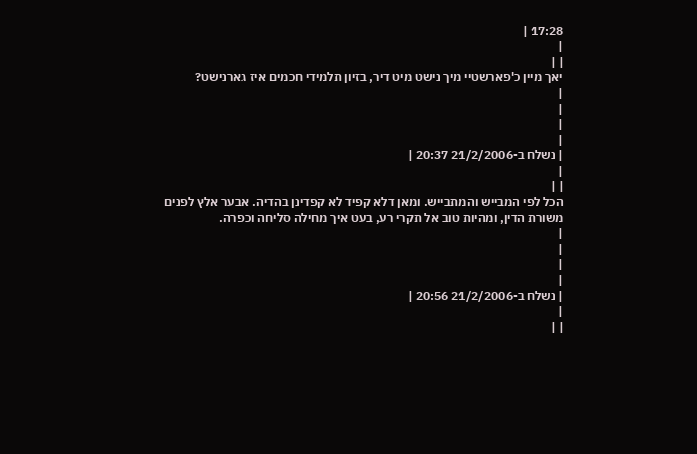17:28 |
|
| |
יאך מיין כ'פארשטיי מיך נישט מיט דיר, בזיון תלמידי חכמים איז גארנישט?
|
|
|
|
| נשלח ב-21/2/2006 20:37 |
|
| |
הכל לפי המבייש והמתבייש. ומאן דלא קפיד לא קפדינן בהדיה. אבער אלץ לפנים משורת הדין, ומהיות טוב אל תקרי רע, בעט איך מחילה סליחה וכפרה.
|
|
|
|
| נשלח ב-21/2/2006 20:56 |
|
| |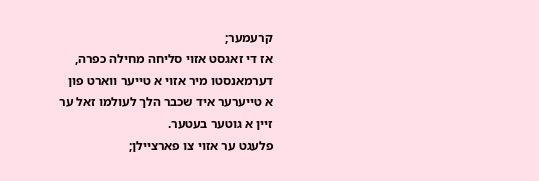קרעמער;
אז די זאגסט אזוי סליחה מחילה כפרה, דערמאנסטו מיר אזוי א טייער ווארט פון א טייערער איד שכבר הלך לעולמו זאל ער זיין א גוטער בעטער.
פלעגט ער אזוי צו פארציילן;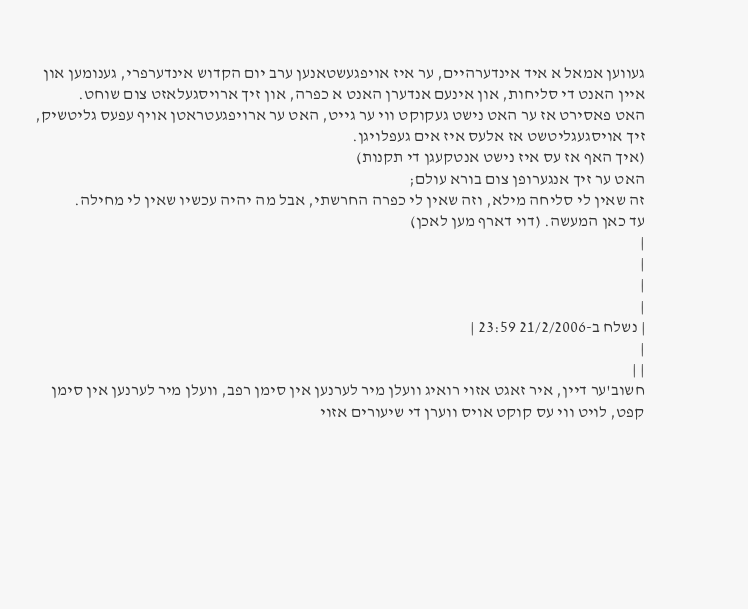געווען אמאל א איד אינדערהיים, ער איז אויפגעשטאנען ערב יום הקדוש אינדערפרי, גענומען און איין האנט די סליחות, און אינעם אנדערן האנט א כפרה, און זיך ארויסגעלאזט צום שוחט.
האט פאסירט אז ער האט נישט געקוקט ווי ער גייט, האט ער ארויפגעטראטן אויף עפעס גליטשיק, זיך אויסגעגליטשט אז אלעס איז אים געפלויגן.
(איך האף אז עס איז נישט אנטקעגן די תקנות)
האט ער זיך אנגערופן צום בורא עולם;
זה שאין לי סליחה מילא, וזה שאין לי כפרה החרשתי, אבל מה יהיה עכשיו שאין לי מחילה.
עד כאן המעשה. (דוי דארף מען לאכן)
|
|
|
|
| נשלח ב-21/2/2006 23:59 |
|
| |
חשוב'ער דיין, איר זאגט אזוי רואיג וועלן מיר לערנען אין סימן רפב, וועלן מיר לערנען אין סימן קפט, לויט ווי עס קוקט אויס ווערן די שיעורים אזוי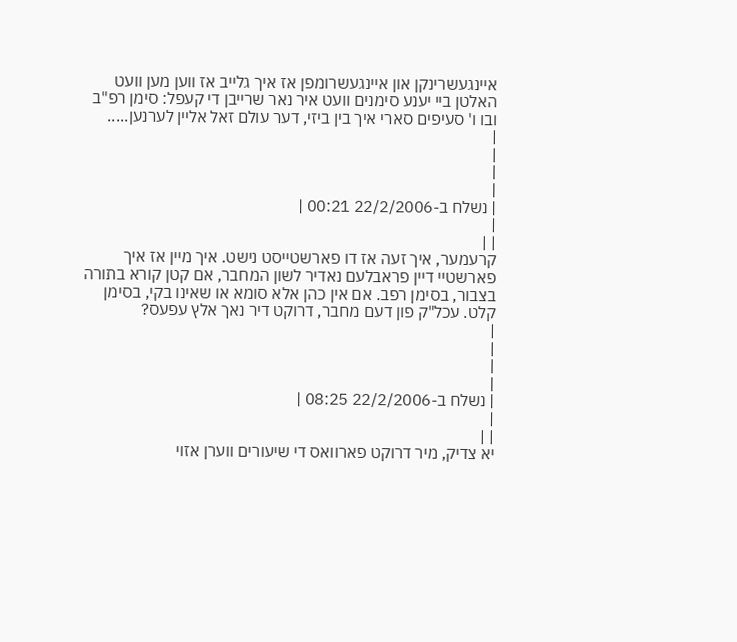איינגעשרינקן און איינגעשרומפן אז איך גלייב אז ווען מען וועט האלטן ביי יענע סימנים וועט איר נאר שרייבן די קעפל: סימן רפ"ב ובו ו' סעיפים סארי איך בין ביזי, דער עולם זאל אליין לערנען.....
|
|
|
|
| נשלח ב-22/2/2006 00:21 |
|
| |
קרעמער, איך זעה אז דו פארשטייסט נישט. איך מיין אז איך פארשטיי דיין פראבלעם נאדיר לשון המחבר, אם קטן קורא בתורה בצבור, בסימן רפב. אם אין כהן אלא סומא או שאינו בקי, בסימן קלט. עכל"ק פון דעם מחבר, דרוקט דיר נאך אלץ עפעס?
|
|
|
|
| נשלח ב-22/2/2006 08:25 |
|
| |
יא צדיק, מיר דרוקט פארוואס די שיעורים ווערן אזוי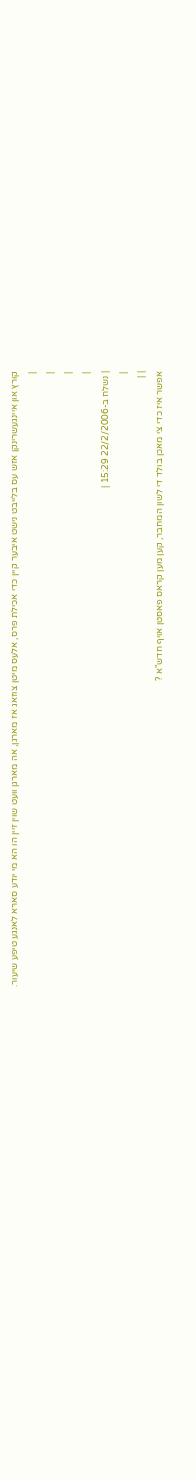קורץ און איינגעשרינקן אזש עס בלייבט נישט איבער קיין כדי אכילת פרס, אלעס מיטן צוזאג אז מארגן, אה מארגן וועט שוין זיין הו הא מי יודע סארא לאנגע טיפע שיעור.
|
|
|
|
| נשלח ב-22/2/2006 15:29 |
|
| |
אפשר איז כדי צי מאכן בולד די לשון המחבר, קען מען קראס פאסטן אויף חדש"א ?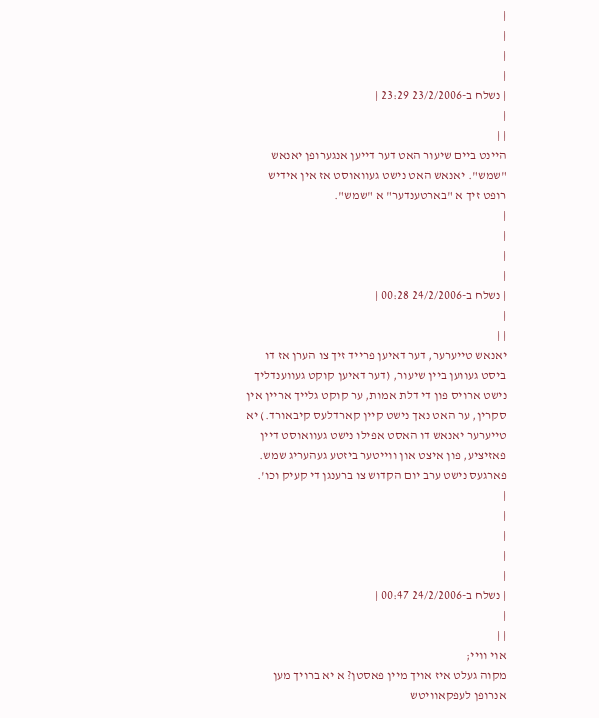|
|
|
|
| נשלח ב-23/2/2006 23:29 |
|
| |
היינט ביים שיעור האט דער דייען אנגערופן יאנאש "שמש". יאנאש האט נישט געוואוסט אז אין אידיש רופט זיך א "בארטענדער" א "שמש".
|
|
|
|
| נשלח ב-24/2/2006 00:28 |
|
| |
יאנאש טייערער, דער דאיען פרייד זיך צו הערן אז דו ביסט געווען ביין שיעור, (דער דאיען קוקט געווענדליך נישט ארויס פון די דלת אמות, ער קוקט גלייך אריין אין סקרין, ער האט נאך נישט קיין קארדלעס קיבאורד.) יא טייערער יאנאש דו האסט אפילו נישט געוואוסט דיין פאזיציע, פון איצט און ווייטער ביזטע געהעריג שמש. פארגעס נישט ערב יום הקדוש צו ברענגן די קעיק וכו'.
|
|
|
|
|
| נשלח ב-24/2/2006 00:47 |
|
| |
אוי וויי;
מקוה געלט איז אויך מיין פאסטן? א יא ברויך מען אנרופן לעפקאוויטש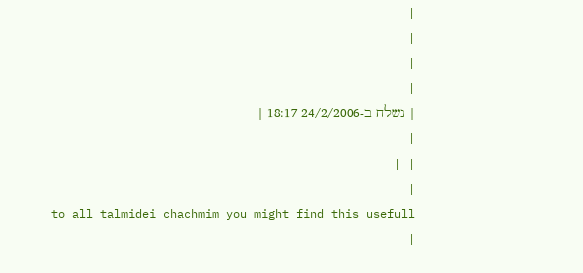|
|
|
|
| נשלח ב-24/2/2006 18:17 |
|
| |
|
to all talmidei chachmim you might find this usefull
|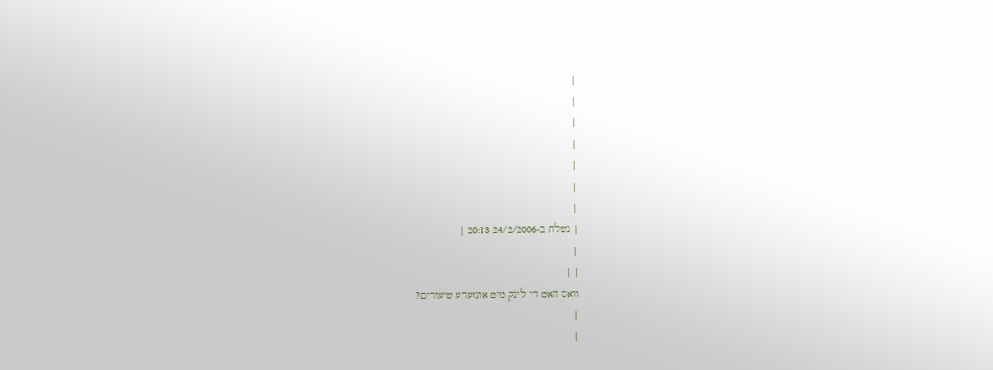|
|
|
|
|
|
|
| נשלח ב-24/2/2006 20:13 |
|
| |
וואס האט די לינק מיט אונזערע שיעורים?
|
|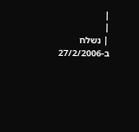|
|
| נשלח ב-27/2/2006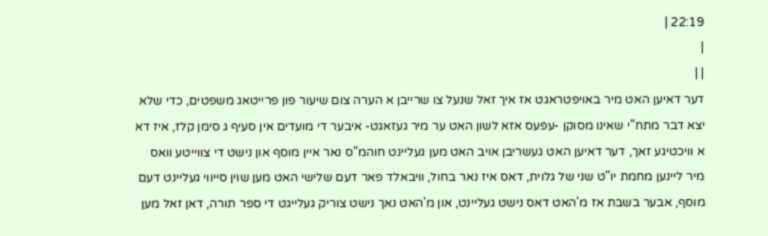22:19 |
|
| |
דער דאיען האט מיר באויפטראגט אז איך זאל שנעל צו שרייבן א הערה צום שיעור פון פרייטאג משפטים, כדי שלא יצא דבר מתח"י שאינו מסוקן -עפעס אזא לשון האט ער מיר געזאגט- איבער די מועדים אין סעיף ג סימן קלז, איז דא א וויכטיגע זאך, דער דאיען האט געשריבן אויב האט מען געליינט חוהמ"ס נאר איין מוסף און נישט די צווייטע וואס מיר ליינען מחמת יו"ט שני של גלוית, דאס איז נאר בחול, וויבאלד פאר דעם שלישי האט מען שוין סייווי געליינט דעם מוסף, אבער בשבת אז מ'האט דאס נישט געליינט, און מ'האט נאך נישט צוריק געלייגט די ספר תורה, דאן זאל מען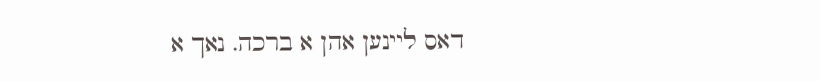דאס ליינען אהן א ברכה. נאך א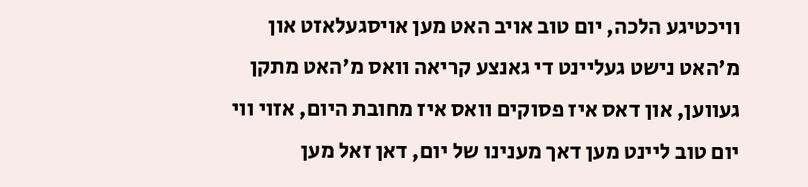וויכטיגע הלכה, יום טוב אויב האט מען אויסגעלאזט און מ'האט נישט געליינט די גאנצע קריאה וואס מ'האט מתקן געווען, און דאס איז פסוקים וואס איז מחובת היום, אזוי ווי יום טוב ליינט מען דאך מענינו של יום, דאן זאל מען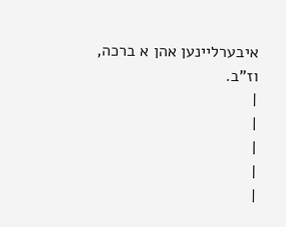איבערליינען אהן א ברכה, וז"ב.
|
|
|
|
|